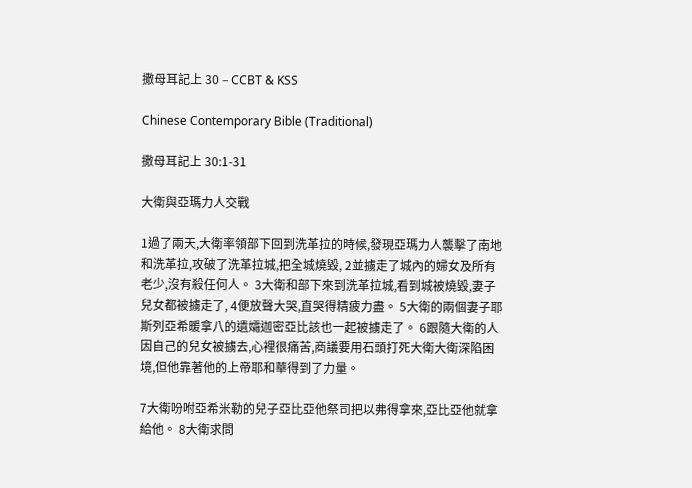撒母耳記上 30 – CCBT & KSS

Chinese Contemporary Bible (Traditional)

撒母耳記上 30:1-31

大衛與亞瑪力人交戰

1過了兩天,大衛率領部下回到洗革拉的時候,發現亞瑪力人襲擊了南地和洗革拉,攻破了洗革拉城,把全城燒毀, 2並擄走了城內的婦女及所有老少,沒有殺任何人。 3大衛和部下來到洗革拉城,看到城被燒毀,妻子兒女都被擄走了, 4便放聲大哭,直哭得精疲力盡。 5大衛的兩個妻子耶斯列亞希暖拿八的遺孀迦密亞比該也一起被擄走了。 6跟隨大衛的人因自己的兒女被擄去,心裡很痛苦,商議要用石頭打死大衛大衛深陷困境,但他靠著他的上帝耶和華得到了力量。

7大衛吩咐亞希米勒的兒子亞比亞他祭司把以弗得拿來,亞比亞他就拿給他。 8大衛求問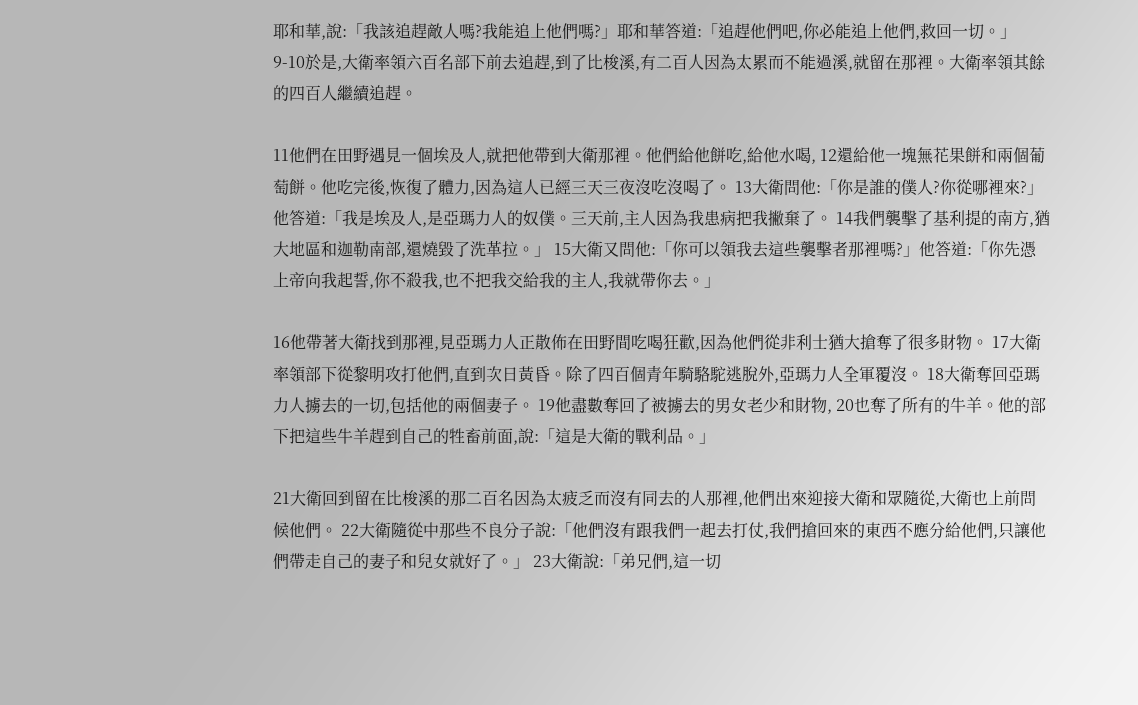耶和華,說:「我該追趕敵人嗎?我能追上他們嗎?」耶和華答道:「追趕他們吧,你必能追上他們,救回一切。」 9-10於是,大衛率領六百名部下前去追趕,到了比梭溪,有二百人因為太累而不能過溪,就留在那裡。大衛率領其餘的四百人繼續追趕。

11他們在田野遇見一個埃及人,就把他帶到大衛那裡。他們給他餅吃,給他水喝, 12還給他一塊無花果餅和兩個葡萄餅。他吃完後,恢復了體力,因為這人已經三天三夜沒吃沒喝了。 13大衛問他:「你是誰的僕人?你從哪裡來?」他答道:「我是埃及人,是亞瑪力人的奴僕。三天前,主人因為我患病把我撇棄了。 14我們襲擊了基利提的南方,猶大地區和迦勒南部,還燒毀了洗革拉。」 15大衛又問他:「你可以領我去這些襲擊者那裡嗎?」他答道:「你先憑上帝向我起誓,你不殺我,也不把我交給我的主人,我就帶你去。」

16他帶著大衛找到那裡,見亞瑪力人正散佈在田野間吃喝狂歡,因為他們從非利士猶大搶奪了很多財物。 17大衛率領部下從黎明攻打他們,直到次日黃昏。除了四百個青年騎駱駝逃脫外,亞瑪力人全軍覆沒。 18大衛奪回亞瑪力人擄去的一切,包括他的兩個妻子。 19他盡數奪回了被擄去的男女老少和財物, 20也奪了所有的牛羊。他的部下把這些牛羊趕到自己的牲畜前面,說:「這是大衛的戰利品。」

21大衛回到留在比梭溪的那二百名因為太疲乏而沒有同去的人那裡,他們出來迎接大衛和眾隨從,大衛也上前問候他們。 22大衛隨從中那些不良分子說:「他們沒有跟我們一起去打仗,我們搶回來的東西不應分給他們,只讓他們帶走自己的妻子和兒女就好了。」 23大衛說:「弟兄們,這一切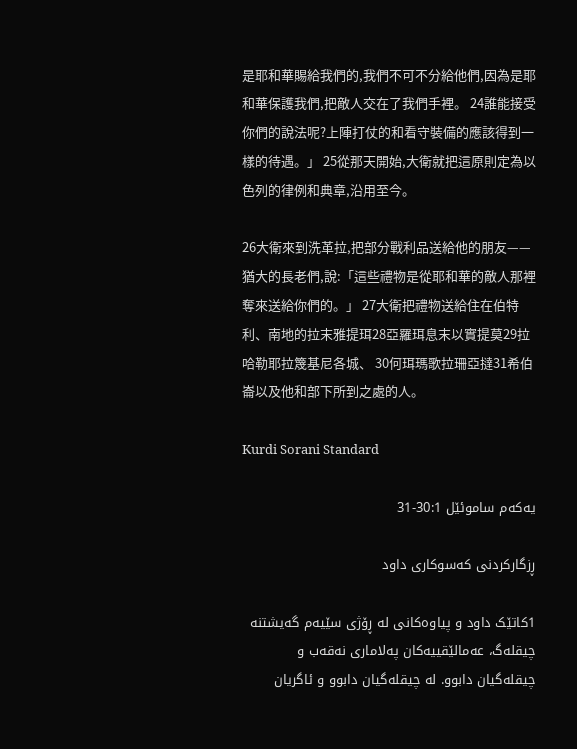是耶和華賜給我們的,我們不可不分給他們,因為是耶和華保護我們,把敵人交在了我們手裡。 24誰能接受你們的說法呢?上陣打仗的和看守裝備的應該得到一樣的待遇。」 25從那天開始,大衛就把這原則定為以色列的律例和典章,沿用至今。

26大衛來到洗革拉,把部分戰利品送給他的朋友——猶大的長老們,說:「這些禮物是從耶和華的敵人那裡奪來送給你們的。」 27大衛把禮物送給住在伯特利、南地的拉末雅提珥28亞羅珥息末以實提莫29拉哈勒耶拉篾基尼各城、 30何珥瑪歌拉珊亞撻31希伯崙以及他和部下所到之處的人。

Kurdi Sorani Standard

یەکەم ساموئێل 30:1-31

ڕزگارکردنی کەسوکاری داود

1کاتێک داود و پیاوەکانی لە ڕۆژی سێیەم گەیشتنە چیقلەگ، عەمالێقییەکان پەلاماری نەقەب و چیقلەگیان دابوو. لە چیقلەگیان دابوو و ئاگریان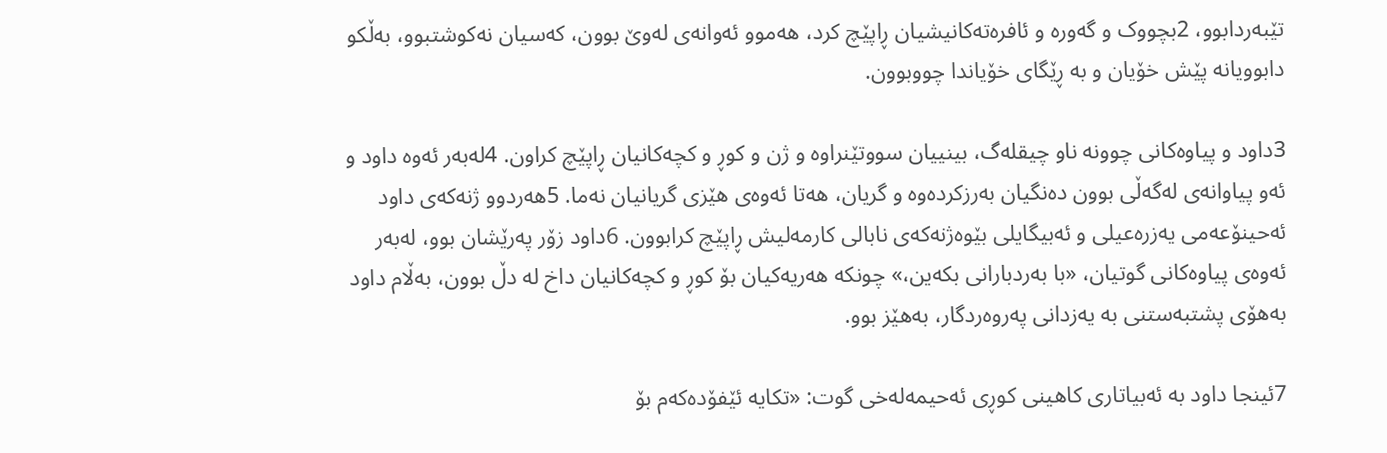تێبەردابوو، 2بچووک و گەورە و ئافرەتەکانیشیان ڕاپێچ کرد، هەموو ئەوانەی لەوێ بوون، کەسیان نەکوشتبوو، بەڵکو دابوویانە پێش خۆیان و بە ڕێگای خۆیاندا چووبوون.

3داود و پیاوەکانی چوونە ناو چیقلەگ، بینییان سووتێنراوە و ژن و کوڕ و کچەکانیان ڕاپێچ کراون. 4لەبەر ئەوە داود و ئەو پیاوانەی لەگەڵی بوون دەنگیان بەرزکردەوە و گریان، هەتا ئەوەی هێزی گریانیان نەما. 5هەردوو ژنەکەی داود ئەحینۆعەمی یەزرەعیلی و ئەبیگایلی بێوەژنەکەی نابالی کارمەلیش ڕاپێچ کرابوون. 6داود زۆر پەرێشان بوو، لەبەر ئەوەی پیاوەکانی گوتیان، «با بەردبارانی بکەین،» چونکە هەریەکیان بۆ کوڕ و کچەکانیان داخ لە دڵ بوون، بەڵام داود بەهۆی پشتبەستنی بە یەزدانی پەروەردگار، بەهێز بوو.

7ئینجا داود بە ئەبیاتاری کاهینی کوڕی ئەحیمەلەخی گوت: «تکایە ئێفۆدەکەم بۆ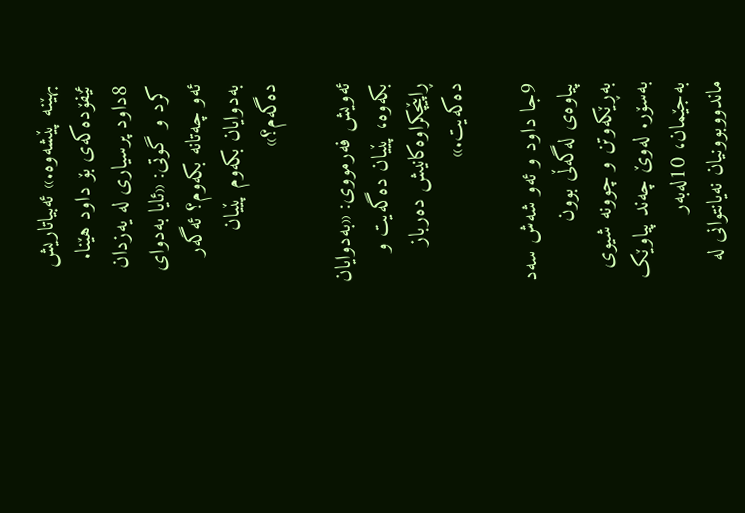بهێنە پێشەوە.» ئەبیاتاریش ئێفۆدەکەی بۆ داود هێنا. 8داود پرسیاری لە یەزدان کرد و گوتی: «ئایا بەدوای ئەو چەتانە بکەوم؟ ئەگەر بەدوایان بکەوم پێیان دەگەم؟»

ئەویش فەرمووی: «بەدوایان بکەوە، پێیان دەگەیت و ڕاپێچکراوەکانیش دەرباز دەکەیت.»

9جا داود و ئەو شەش سەد پیاوەی لەگەڵی بوون بەڕێکەوتن و چوونە شیوی بەسۆر. لەوێ چەند پیاوێک بەجێمان، 10لەبەر ماندووبوونیان نەیانتوانی لە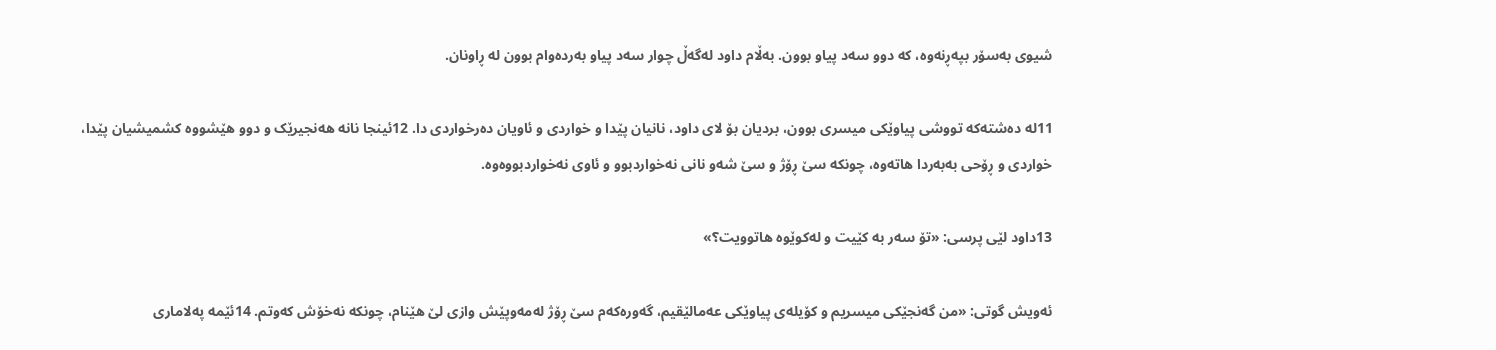شیوی بەسۆر بپەڕنەوە، کە دوو سەد پیاو بوون. بەڵام داود لەگەڵ چوار سەد پیاو بەردەوام بوون لە ڕاونان.

11لە دەشتەکە تووشی پیاوێکی میسری بوون، بردیان بۆ لای داود، نانیان پێدا و خواردی و ئاویان دەرخواردی دا. 12ئینجا نانە هەنجیرێک و دوو هێشووە کشمیشیان پێدا، خواردی و ڕۆحی بەبەردا هاتەوە، چونکە سێ ڕۆژ و سێ شەو نانی نەخواردبوو و ئاوی نەخواردبووەوە.

13داود لێی پرسی: «تۆ سەر بە کێیت و لەکوێوە هاتوویت؟»

ئەویش گوتی: «من گەنجێکی میسریم و کۆیلەی پیاوێکی عەمالێقیم، گەورەکەم سێ ڕۆژ لەمەوپێش وازی لێ هێنام، چونکە نەخۆش کەوتم. 14ئێمە پەلاماری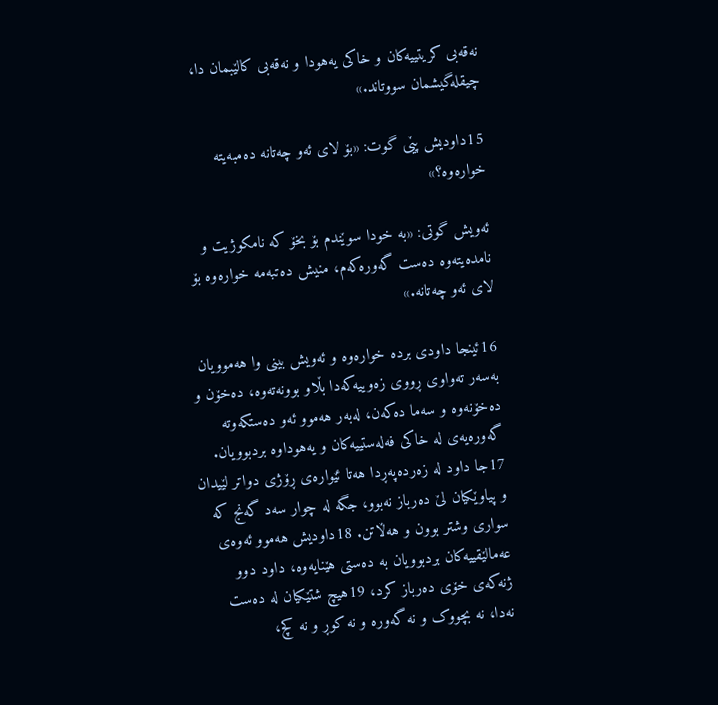نەقەبی کریتییەکان و خاکی یەهودا و نەقەبی کالێبمان دا، چیقلەگیشمان سووتاند.»

15داودیش پێی گوت: «بۆ لای ئەو چەتانە دەمبەیتە خوارەوە؟»

ئەویش گوتی: «بە خودا سوێندم بۆ بخۆ کە نامکوژیت و نامدەیتەوە دەست گەورەکەم، منیش دەتبەمە خوارەوە بۆ لای ئەو چەتانە.»

16ئینجا داودی بردە خوارەوە و ئەویش بینی وا هەموویان بەسەر تەواوی ڕووی زەوییەکەدا بڵاو بوونەتەوە، دەخۆن و دەخۆنەوە و سەما دەکەن، لەبەر هەموو ئەو دەستکەوتە گەورەیەی لە خاکی فەلەستییەکان و یەهوداوە بردبوویان. 17جا داود لە زەردەپەڕدا هەتا ئێوارەی ڕۆژی دواتر لێیدان و پیاوێکیان لێ دەرباز نەبوو، جگە لە چوار سەد گەنج کە سواری وشتر بوون و هەڵاتن. 18داودیش هەموو ئەوەی عەمالێقییەکان بردبوویان بە دەستی هێنایەوە، داود دوو ژنەکەی خۆی دەرباز کرد، 19هیچ شتێکیان لە دەست نەدا، نە بچووک و نە گەورە و نە کوڕ و نە کچ،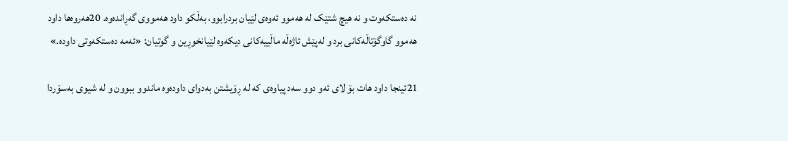نە دەستکەوت و نە هیچ شتێک لە هەموو ئەوەی لێیان بردرابوو، بەڵکو داود هەمووی گەڕاندەوە. 20هەروەها داود هەموو گاوگۆتاڵەکانی برد و لەپێش ئاژەڵە ماڵییەکانی دیکەوە لێیانخوڕین و گوتیان: «ئەمە دەستکەوتی داودە.»

21ئینجا داود هات بۆ لای ئەو دوو سەد پیاوەی کە لە ڕۆیشتن بەدوای داودەوە ماندوو ببوون و لە شیوی بەسۆردا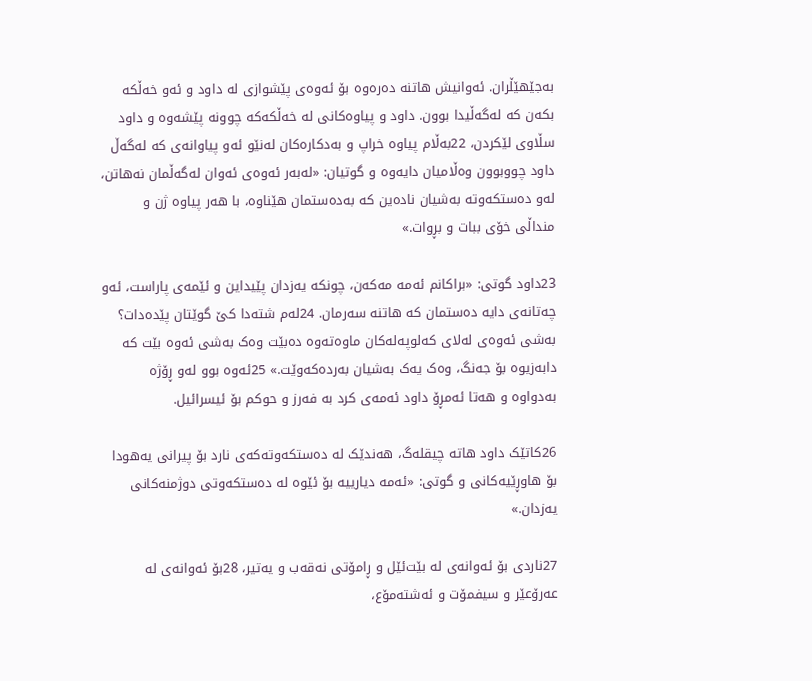بەجێهێڵران. ئەوانیش هاتنە دەرەوە بۆ ئەوەی پێشوازی لە داود و ئەو خەڵکە بکەن کە لەگەڵیدا بوون. داود و پیاوەکانی لە خەڵکەکە چوونە پێشەوە و داود سڵاوی لێکردن، 22بەڵام پیاوە خراپ و بەدکارەکان لەنێو ئەو پیاوانەی کە لەگەڵ داود چووبوون وەڵامیان دایەوە و گوتیان: «لەبەر ئەوەی ئەوان لەگەڵمان نەهاتن، لەو دەستکەوتە بەشیان نادەین کە بەدەستمان هێناوە، با هەر پیاوە ژن و منداڵی خۆی ببات و بڕوات.»

23داود گوتی: «براکانم ئەمە مەکەن، چونکە یەزدان پێیداین و ئێمەی پاراست، ئەو چەتانەی دایە دەستمان کە هاتنە سەرمان. 24لەم شتەدا کێ گوێتان پێدەدات؟ بەشی ئەوەی لەلای کەلوپەلەکان ماوەتەوە دەبێت وەک بەشی ئەوە بێت کە دابەزیوە بۆ جەنگ، وەک یەک بەشیان بەردەکەوێت.» 25ئەوە بوو لەو ڕۆژە بەدواوە و هەتا ئەمڕۆ داود ئەمەی کرد بە فەرز و حوکم بۆ ئیسرائیل.

26کاتێک داود هاتە چیقلەگ، هەندێک لە دەستکەوتەکەی نارد بۆ پیرانی یەهودا بۆ هاوڕێیەکانی و گوتی: «ئەمە دیارییە بۆ ئێوە لە دەستکەوتی دوژمنەکانی یەزدان.»

27ناردی بۆ ئەوانەی لە بێت‌ئێل و ڕامۆتی نەقەب و یەتیر، 28بۆ ئەوانەی لە عەرۆعێر و سیفمۆت و ئەشتەمۆع،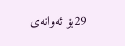29بۆ ئەوانەی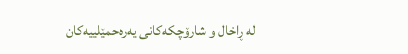لە ڕاخال و شارۆچکەکانی یەرەحمێلییەکان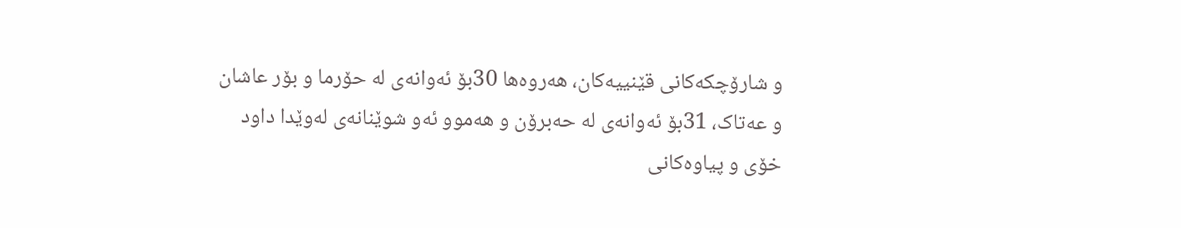و شارۆچکەکانی قێنییەکان، هەروەها 30بۆ ئەوانەی لە حۆرما و بۆر عاشان و عەتاک، 31بۆ ئەوانەی لە حەبرۆن و هەموو ئەو شوێنانەی لەوێدا داود خۆی و پیاوەکانی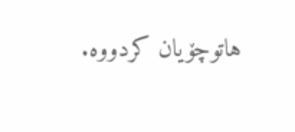هاتوچۆیان کردووە.